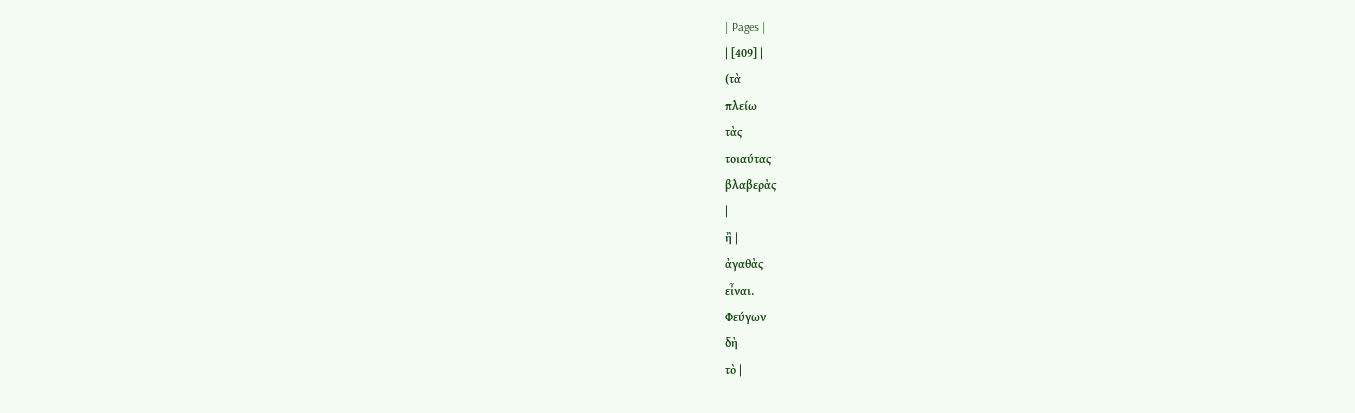| Pages |
| [409] |
(τὰ
πλείω
τὰς
τοιαύτας
βλαβερὰς
|
ἢ |
ἀγαθὰς
εἶναι.
Φεύγων
δὴ
τὸ |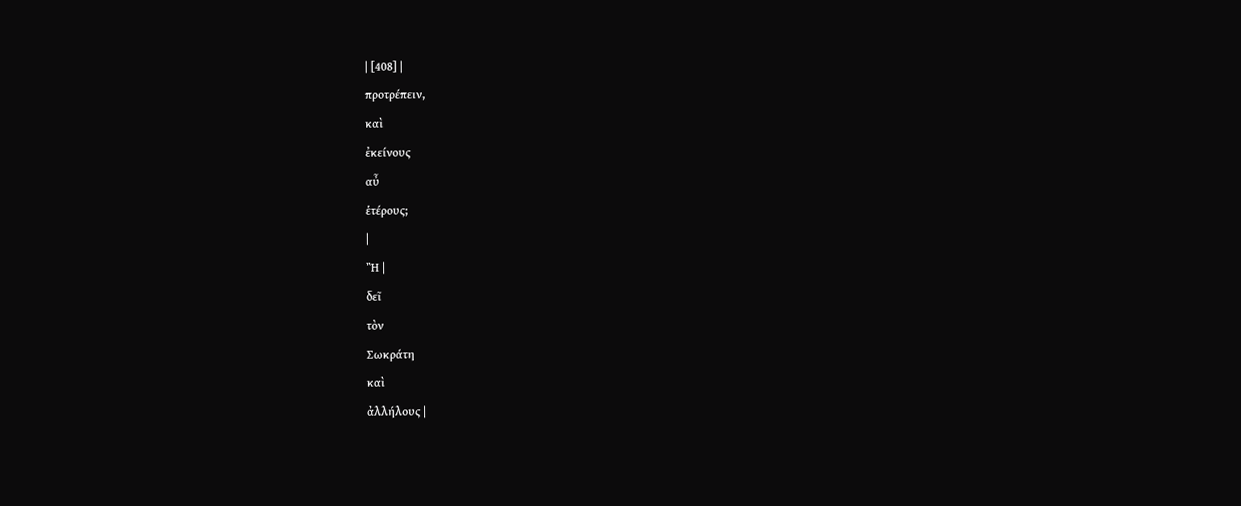| [408] |
προτρέπειν,
καὶ
ἐκείνους
αὖ
ἑτέρους;
|
Ἢ |
δεῖ
τὸν
Σωκράτη
καὶ
ἀλλήλους |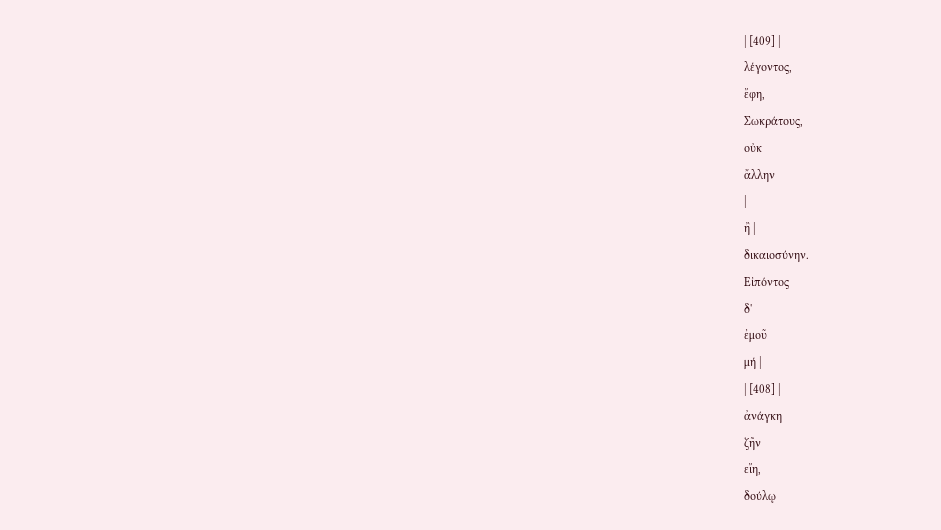| [409] |
λέγοντος,
ἔφη,
Σωκράτους,
οὐκ
ἄλλην
|
ἢ |
δικαιοσύνην.
Εἰπόντος
δ'
ἐμοῦ
μή |
| [408] |
ἀνάγκη
ζῆν
εἴη,
δούλῳ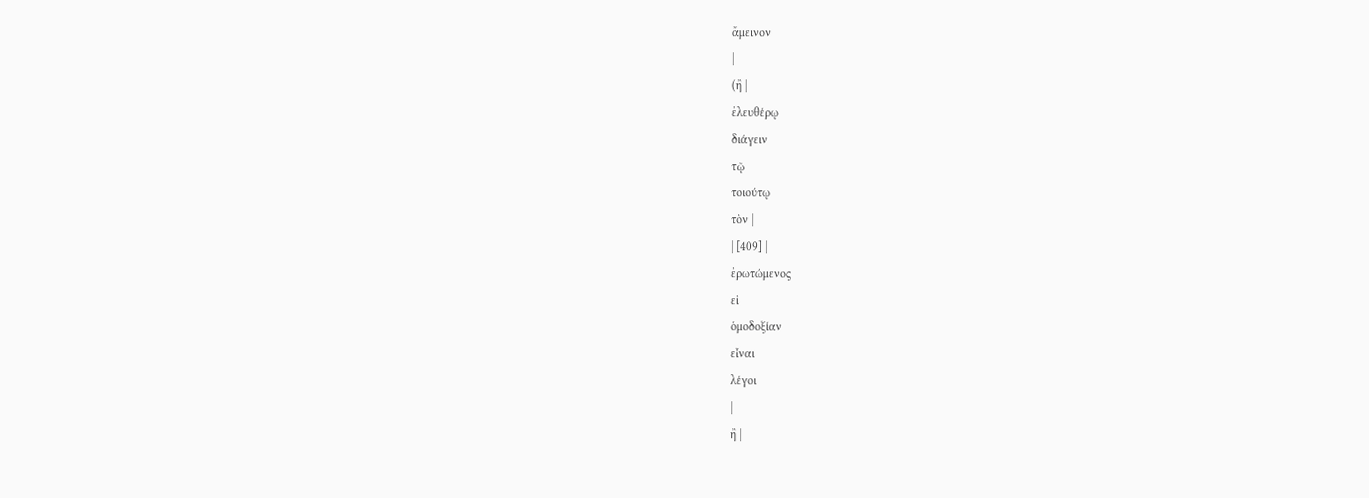ἄμεινον
|
(ἢ |
ἐλευθέρῳ
διάγειν
τῷ
τοιούτῳ
τὸν |
| [409] |
ἐρωτώμενος
εἰ
ὁμοδοξίαν
εἶναι
λέγοι
|
ἢ |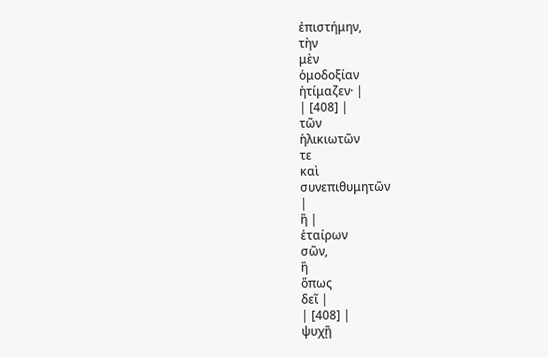ἐπιστήμην,
τὴν
μὲν
ὁμοδοξίαν
ἠτίμαζεν· |
| [408] |
τῶν
ἡλικιωτῶν
τε
καὶ
συνεπιθυμητῶν
|
ἢ |
ἑταίρων
σῶν,
ἢ
ὅπως
δεῖ |
| [408] |
ψυχῇ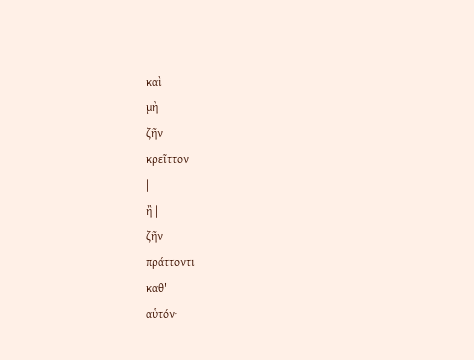καὶ
μὴ
ζῆν
κρεῖττον
|
ἢ |
ζῆν
πράττοντι
καθ'
αὑτόν·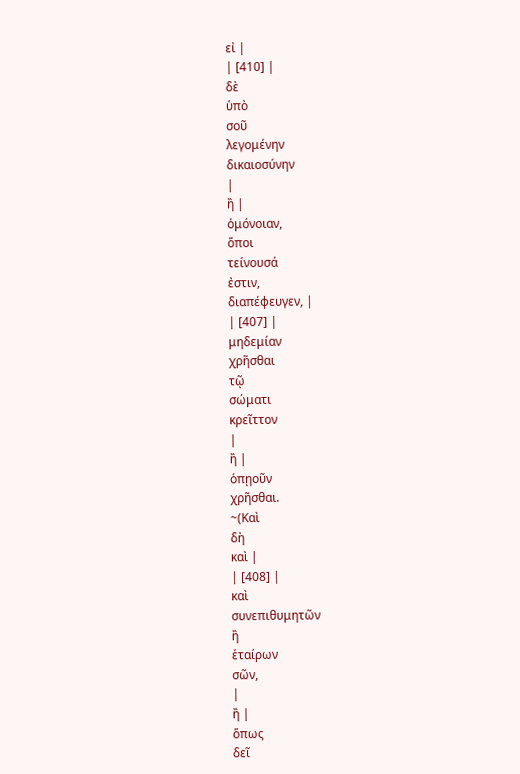εἰ |
| [410] |
δὲ
ὑπὸ
σοῦ
λεγομένην
δικαιοσύνην
|
ἢ |
ὁμόνοιαν,
ὅποι
τείνουσά
ἐστιν,
διαπέφευγεν, |
| [407] |
μηδεμίαν
χρῆσθαι
τῷ
σώματι
κρεῖττον
|
ἢ |
ὁπῃοῦν
χρῆσθαι.
~(Καὶ
δὴ
καὶ |
| [408] |
καὶ
συνεπιθυμητῶν
ἢ
ἑταίρων
σῶν,
|
ἢ |
ὅπως
δεῖ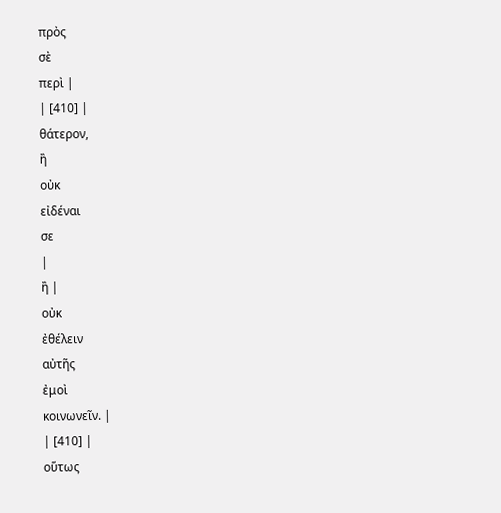πρὸς
σὲ
περὶ |
| [410] |
θάτερον,
ἢ
οὐκ
εἰδέναι
σε
|
ἢ |
οὐκ
ἐθέλειν
αὐτῆς
ἐμοὶ
κοινωνεῖν. |
| [410] |
οὕτως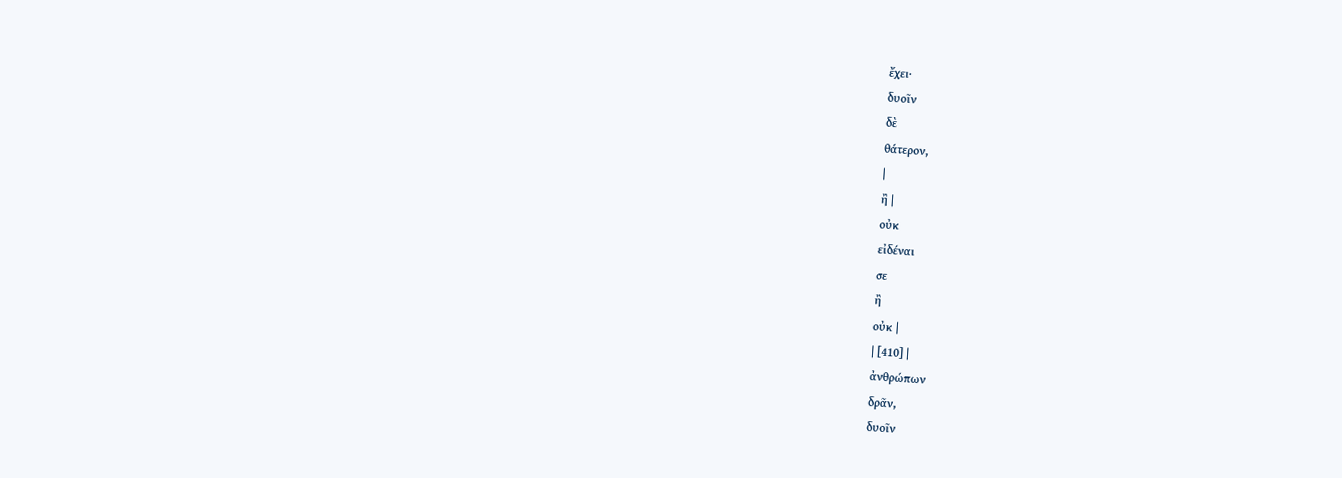ἔχει·
δυοῖν
δὲ
θάτερον,
|
ἢ |
οὐκ
εἰδέναι
σε
ἢ
οὐκ |
| [410] |
ἀνθρώπων
δρᾶν,
δυοῖν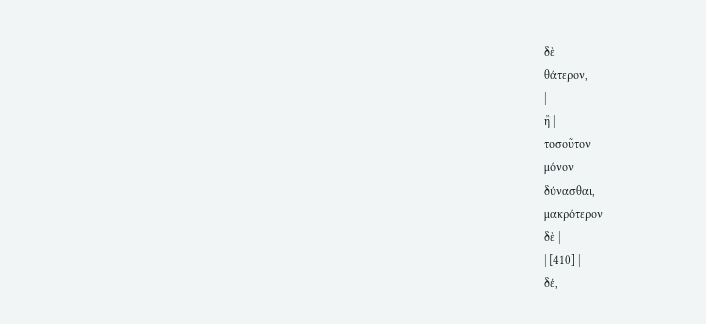δὲ
θάτερον,
|
ἢ |
τοσοῦτον
μόνον
δύνασθαι,
μακρότερον
δὲ |
| [410] |
δέ,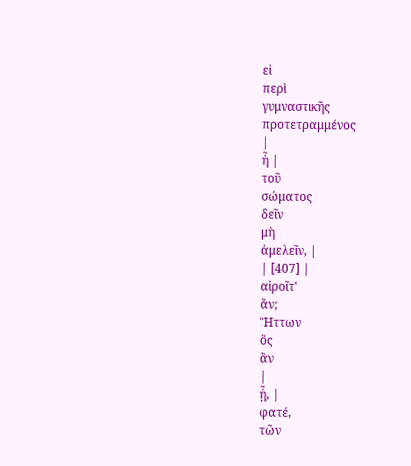εἰ
περὶ
γυμναστικῆς
προτετραμμένος
|
ἦ |
τοῦ
σώματος
δεῖν
μὴ
ἀμελεῖν, |
| [407] |
αἱροῖτ'
ἄν;
Ἥττων
ὃς
ἂν
|
ᾖ, |
φατέ,
τῶν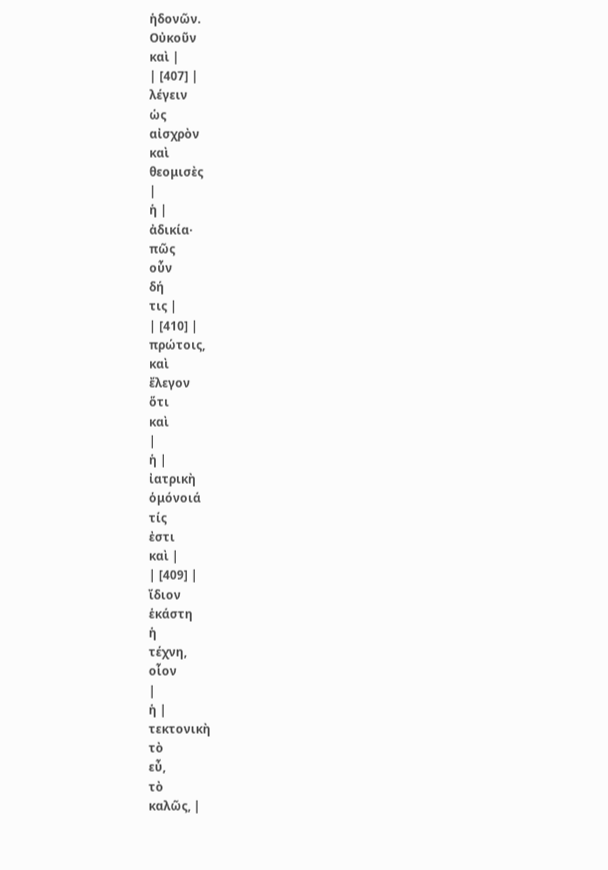ἡδονῶν.
Οὐκοῦν
καὶ |
| [407] |
λέγειν
ὡς
αἰσχρὸν
καὶ
θεομισὲς
|
ἡ |
ἀδικία·
πῶς
οὖν
δή
τις |
| [410] |
πρώτοις,
καὶ
ἔλεγον
ὅτι
καὶ
|
ἡ |
ἰατρικὴ
ὁμόνοιά
τίς
ἐστι
καὶ |
| [409] |
ἴδιον
ἑκάστη
ἡ
τέχνη,
οἷον
|
ἡ |
τεκτονικὴ
τὸ
εὖ,
τὸ
καλῶς, |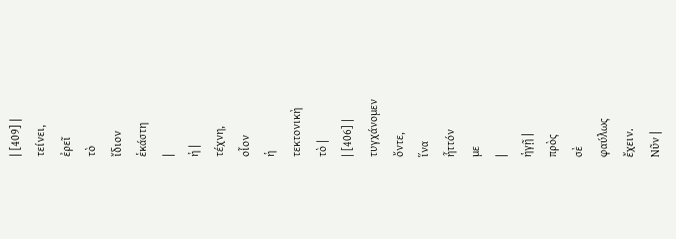| [409] |
τείνει,
ἐρεῖ
τὸ
ἴδιον
ἑκάστη
|
ἡ |
τέχνη,
οἷον
ἡ
τεκτονικὴ
τὸ |
| [406] |
τυγχάνομεν
ὄντε,
ἵνα
ἧττόν
με
|
ἡγῇ |
πρὸς
σὲ
φαύλως
ἔχειν.
Νῦν |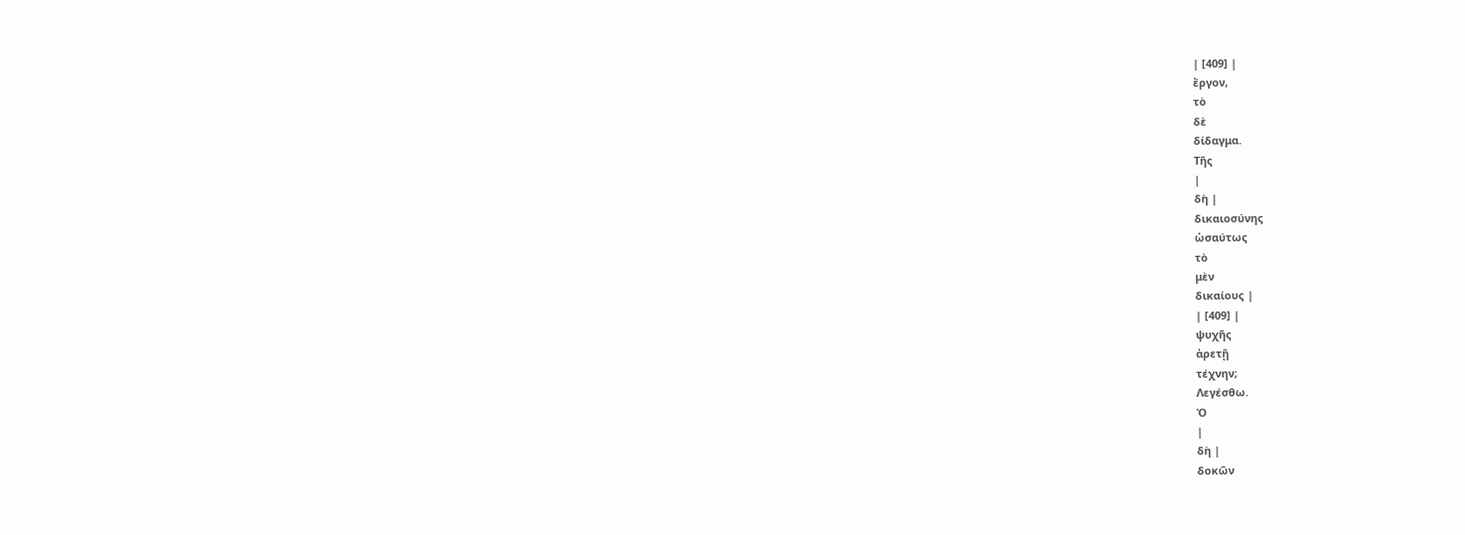| [409] |
ἔργον,
τὸ
δὲ
δίδαγμα.
Τῆς
|
δὴ |
δικαιοσύνης
ὡσαύτως
τὸ
μὲν
δικαίους |
| [409] |
ψυχῆς
ἀρετῇ
τέχνην;
Λεγέσθω.
Ὁ
|
δὴ |
δοκῶν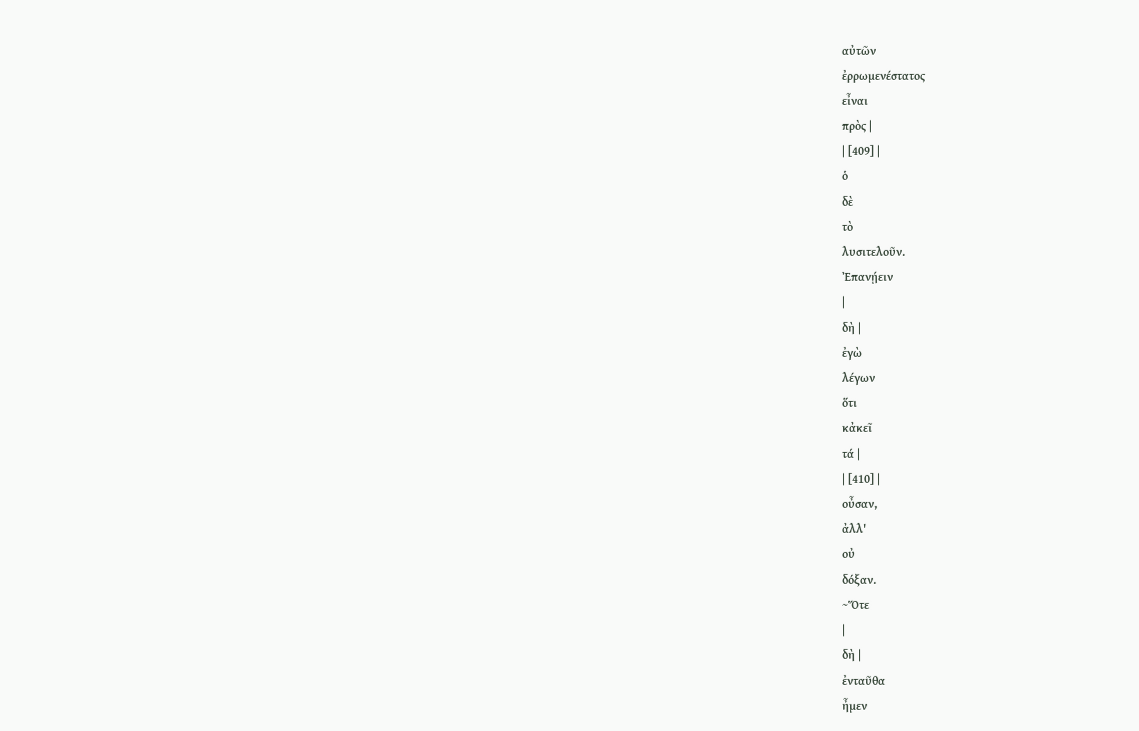αὐτῶν
ἐρρωμενέστατος
εἶναι
πρὸς |
| [409] |
ὁ
δὲ
τὸ
λυσιτελοῦν.
Ἐπανῄειν
|
δὴ |
ἐγὼ
λέγων
ὅτι
κἀκεῖ
τά |
| [410] |
οὖσαν,
ἀλλ'
οὐ
δόξαν.
~Ὅτε
|
δὴ |
ἐνταῦθα
ἦμεν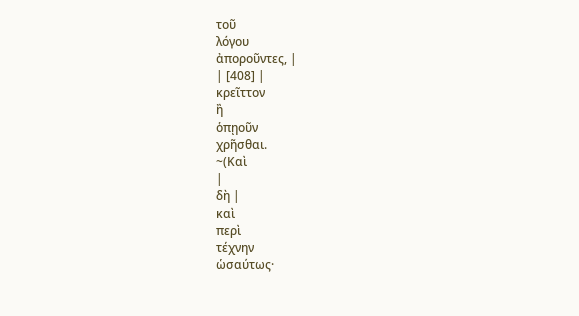τοῦ
λόγου
ἀποροῦντες, |
| [408] |
κρεῖττον
ἢ
ὁπῃοῦν
χρῆσθαι.
~(Καὶ
|
δὴ |
καὶ
περὶ
τέχνην
ὡσαύτως·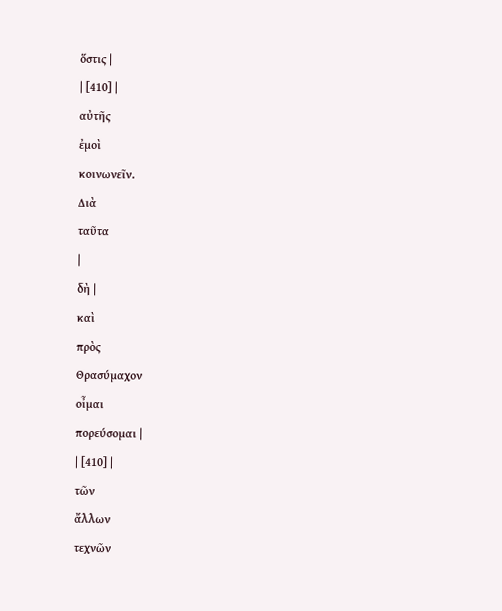ὅστις |
| [410] |
αὐτῆς
ἐμοὶ
κοινωνεῖν.
Διὰ
ταῦτα
|
δὴ |
καὶ
πρὸς
Θρασύμαχον
οἶμαι
πορεύσομαι |
| [410] |
τῶν
ἄλλων
τεχνῶν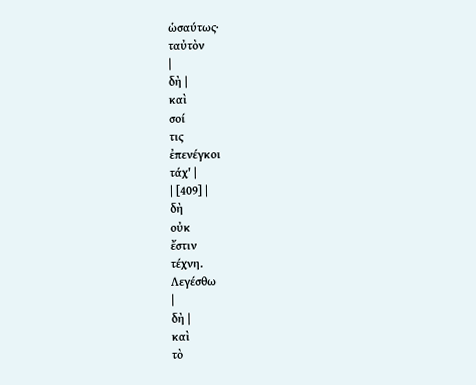ὡσαύτως·
ταὐτὸν
|
δὴ |
καὶ
σοί
τις
ἐπενέγκοι
τάχ' |
| [409] |
δὴ
οὐκ
ἔστιν
τέχνη.
Λεγέσθω
|
δὴ |
καὶ
τὸ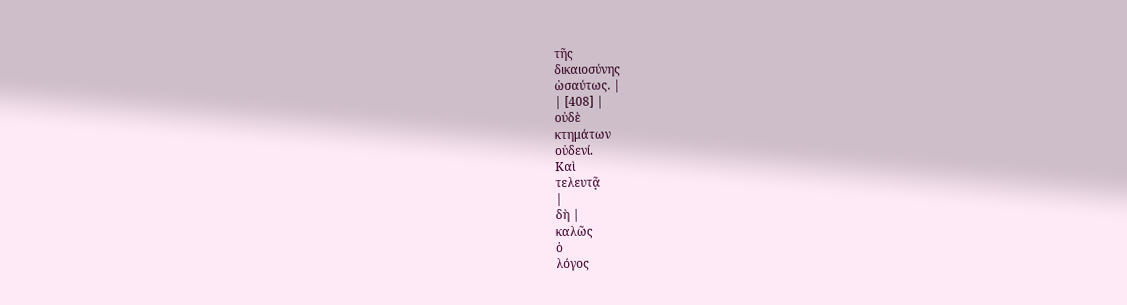τῆς
δικαιοσύνης
ὡσαύτως. |
| [408] |
οὐδὲ
κτημάτων
οὐδενί.
Καὶ
τελευτᾷ
|
δὴ |
καλῶς
ὁ
λόγος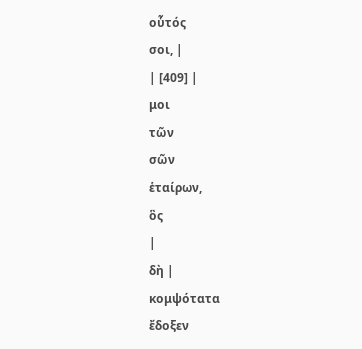οὗτός
σοι, |
| [409] |
μοι
τῶν
σῶν
ἑταίρων,
ὃς
|
δὴ |
κομψότατα
ἔδοξεν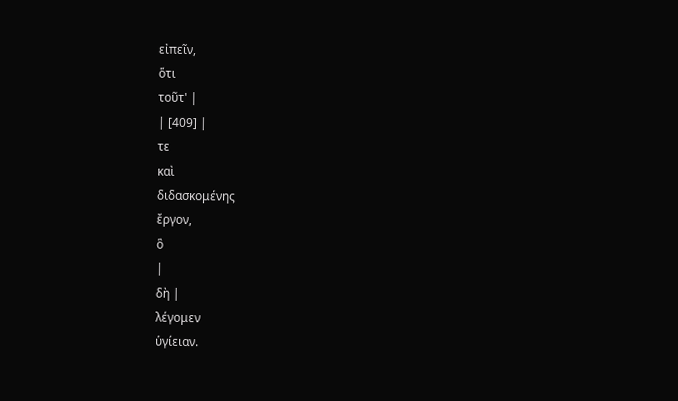εἰπεῖν,
ὅτι
τοῦτ' |
| [409] |
τε
καὶ
διδασκομένης
ἔργον,
ὃ
|
δὴ |
λέγομεν
ὑγίειαν.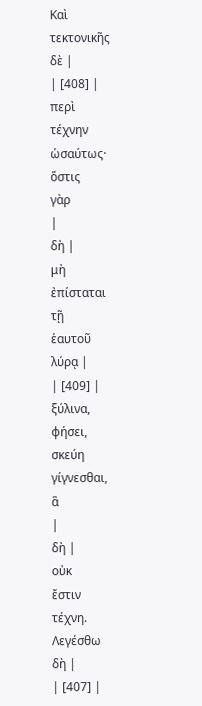Καὶ
τεκτονικῆς
δὲ |
| [408] |
περὶ
τέχνην
ὡσαύτως·
ὅστις
γὰρ
|
δὴ |
μὴ
ἐπίσταται
τῇ
ἑαυτοῦ
λύρᾳ |
| [409] |
ξύλινα,
φήσει,
σκεύη
γίγνεσθαι,
ἃ
|
δὴ |
οὐκ
ἔστιν
τέχνη.
Λεγέσθω
δὴ |
| [407] |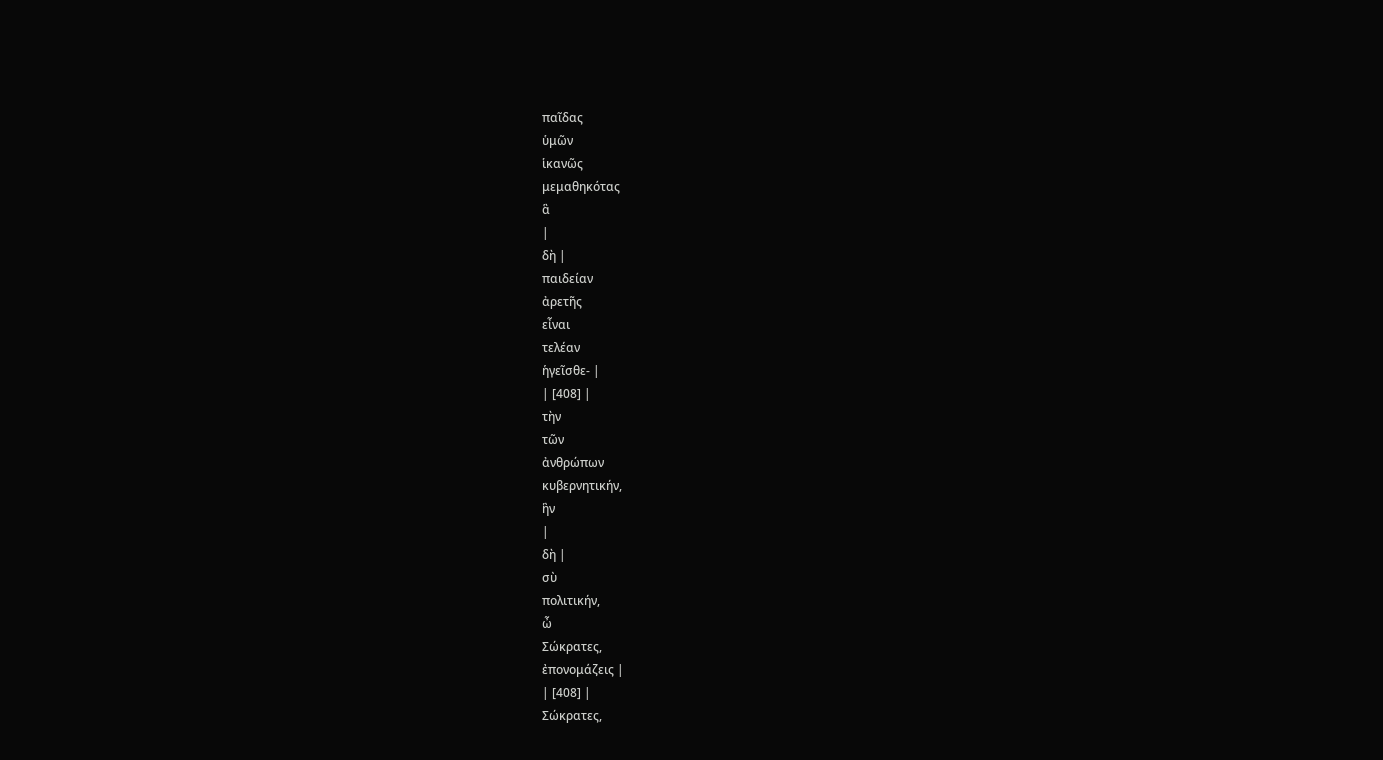παῖδας
ὑμῶν
ἱκανῶς
μεμαθηκότας
ἃ
|
δὴ |
παιδείαν
ἀρετῆς
εἶναι
τελέαν
ἡγεῖσθε- |
| [408] |
τὴν
τῶν
ἀνθρώπων
κυβερνητικήν,
ἣν
|
δὴ |
σὺ
πολιτικήν,
ὦ
Σώκρατες,
ἐπονομάζεις |
| [408] |
Σώκρατες,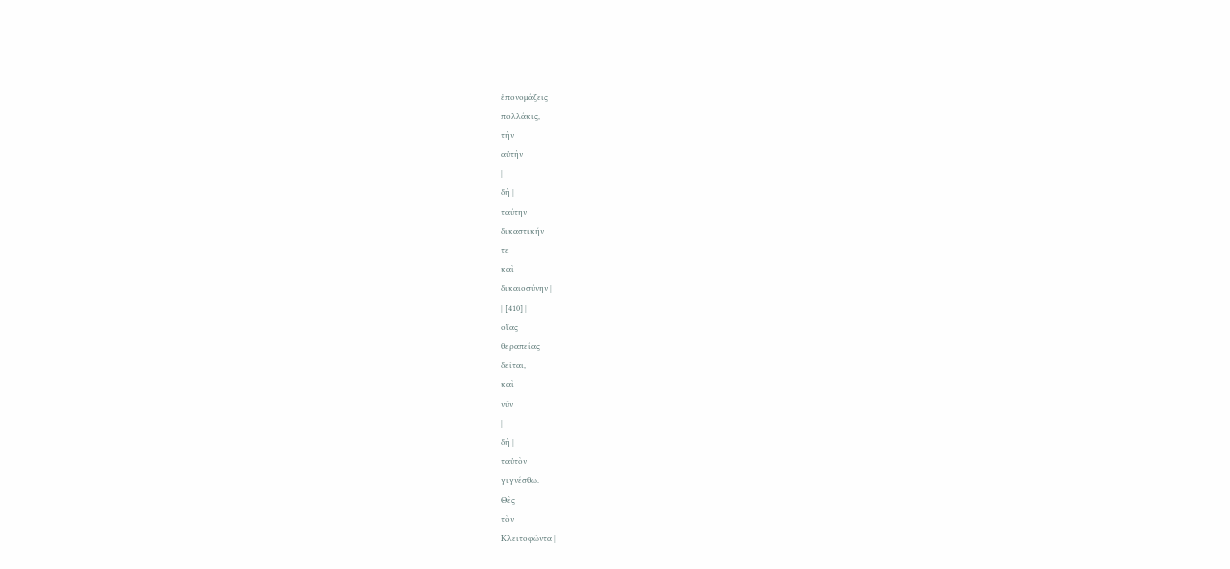ἐπονομάζεις
πολλάκις,
τὴν
αὐτὴν
|
δὴ |
ταύτην
δικαστικήν
τε
καὶ
δικαιοσύνην |
| [410] |
οἵας
θεραπείας
δεῖται,
καὶ
νῦν
|
δὴ |
ταὐτὸν
γιγνέσθω.
Θὲς
τὸν
Κλειτοφῶντα |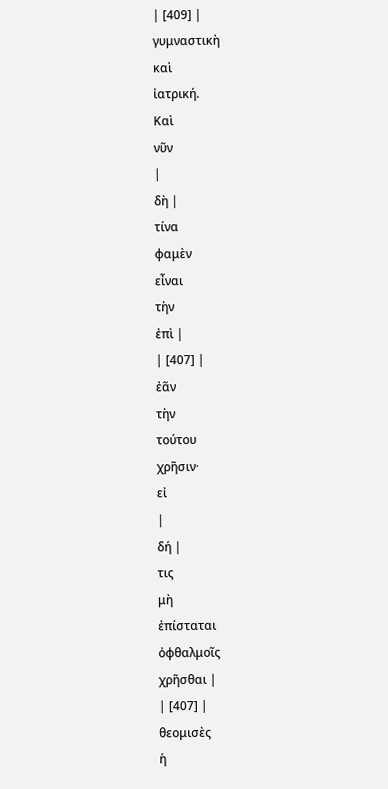| [409] |
γυμναστικὴ
καὶ
ἰατρική.
Καὶ
νῦν
|
δὴ |
τίνα
φαμὲν
εἶναι
τὴν
ἐπὶ |
| [407] |
ἐᾶν
τὴν
τούτου
χρῆσιν·
εἰ
|
δή |
τις
μὴ
ἐπίσταται
ὀφθαλμοῖς
χρῆσθαι |
| [407] |
θεομισὲς
ἡ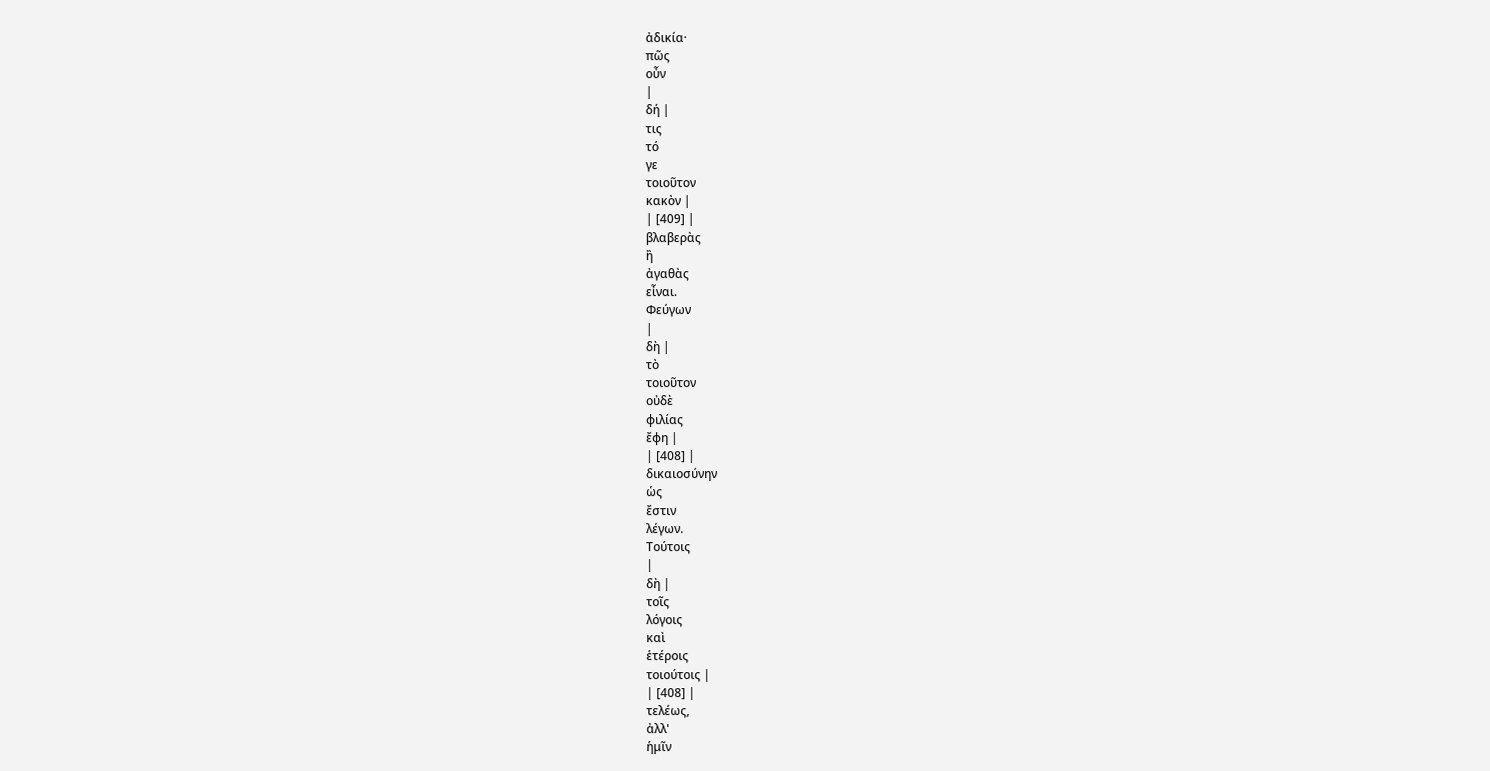ἀδικία·
πῶς
οὖν
|
δή |
τις
τό
γε
τοιοῦτον
κακὸν |
| [409] |
βλαβερὰς
ἢ
ἀγαθὰς
εἶναι.
Φεύγων
|
δὴ |
τὸ
τοιοῦτον
οὐδὲ
φιλίας
ἔφη |
| [408] |
δικαιοσύνην
ὡς
ἔστιν
λέγων.
Τούτοις
|
δὴ |
τοῖς
λόγοις
καὶ
ἑτέροις
τοιούτοις |
| [408] |
τελέως,
ἀλλ'
ἡμῖν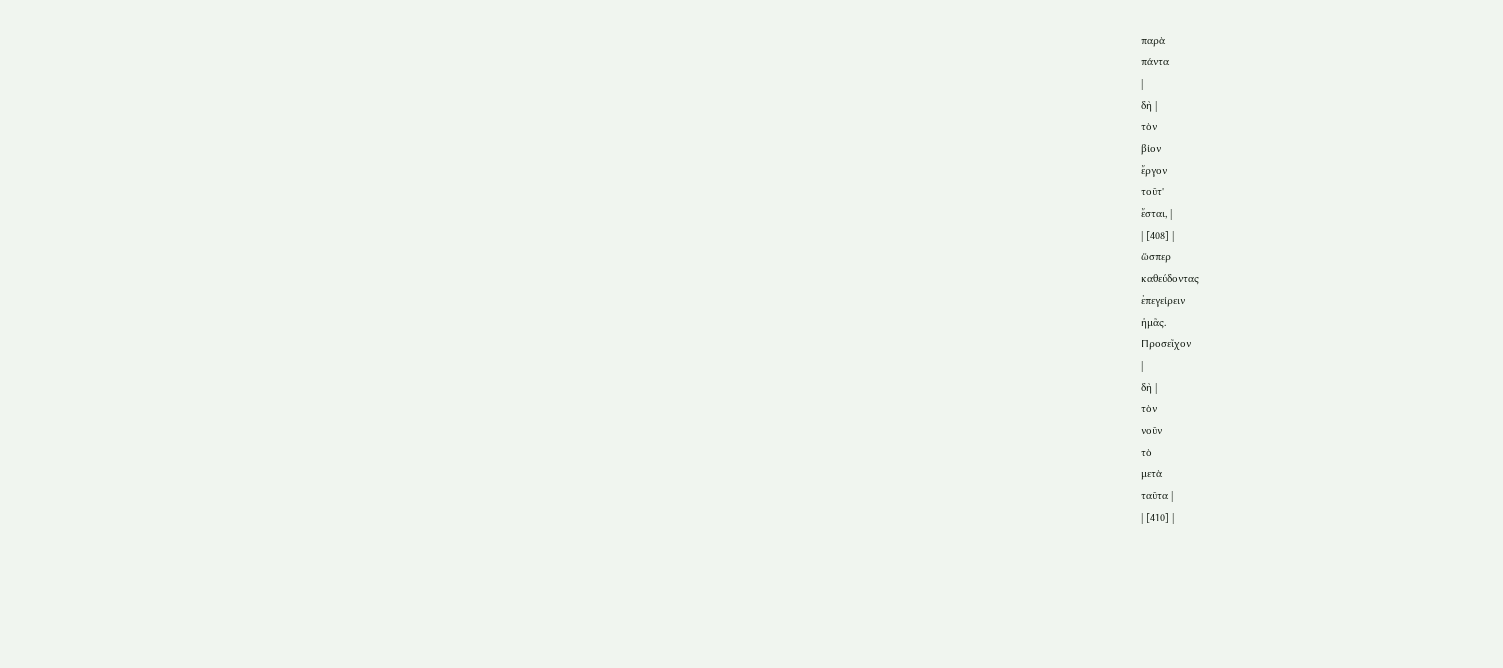παρὰ
πάντα
|
δὴ |
τὸν
βίον
ἔργον
τοῦτ'
ἔσται, |
| [408] |
ὥσπερ
καθεύδοντας
ἐπεγείρειν
ἡμᾶς.
Προσεῖχον
|
δὴ |
τὸν
νοῦν
τὸ
μετὰ
ταῦτα |
| [410] |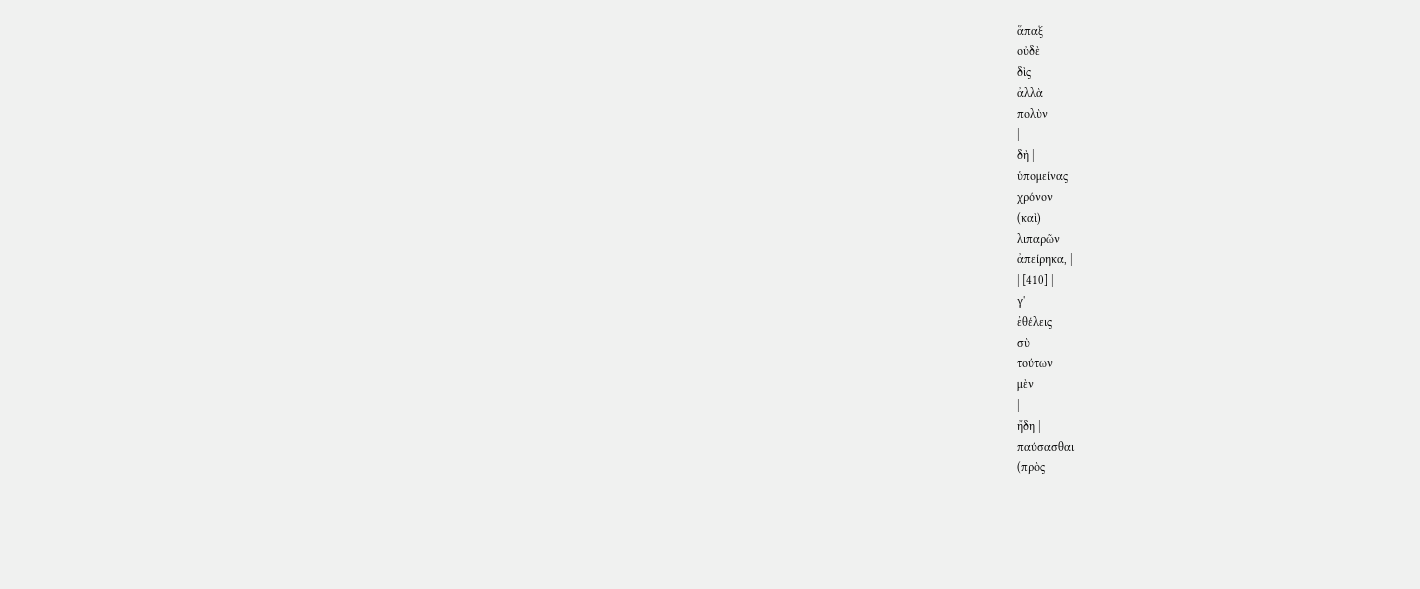ἅπαξ
οὐδὲ
δὶς
ἀλλὰ
πολὺν
|
δὴ |
ὑπομείνας
χρόνον
(καὶ)
λιπαρῶν
ἀπείρηκα, |
| [410] |
γ'
ἐθέλεις
σὺ
τούτων
μὲν
|
ἤδη |
παύσασθαι
(πρὸς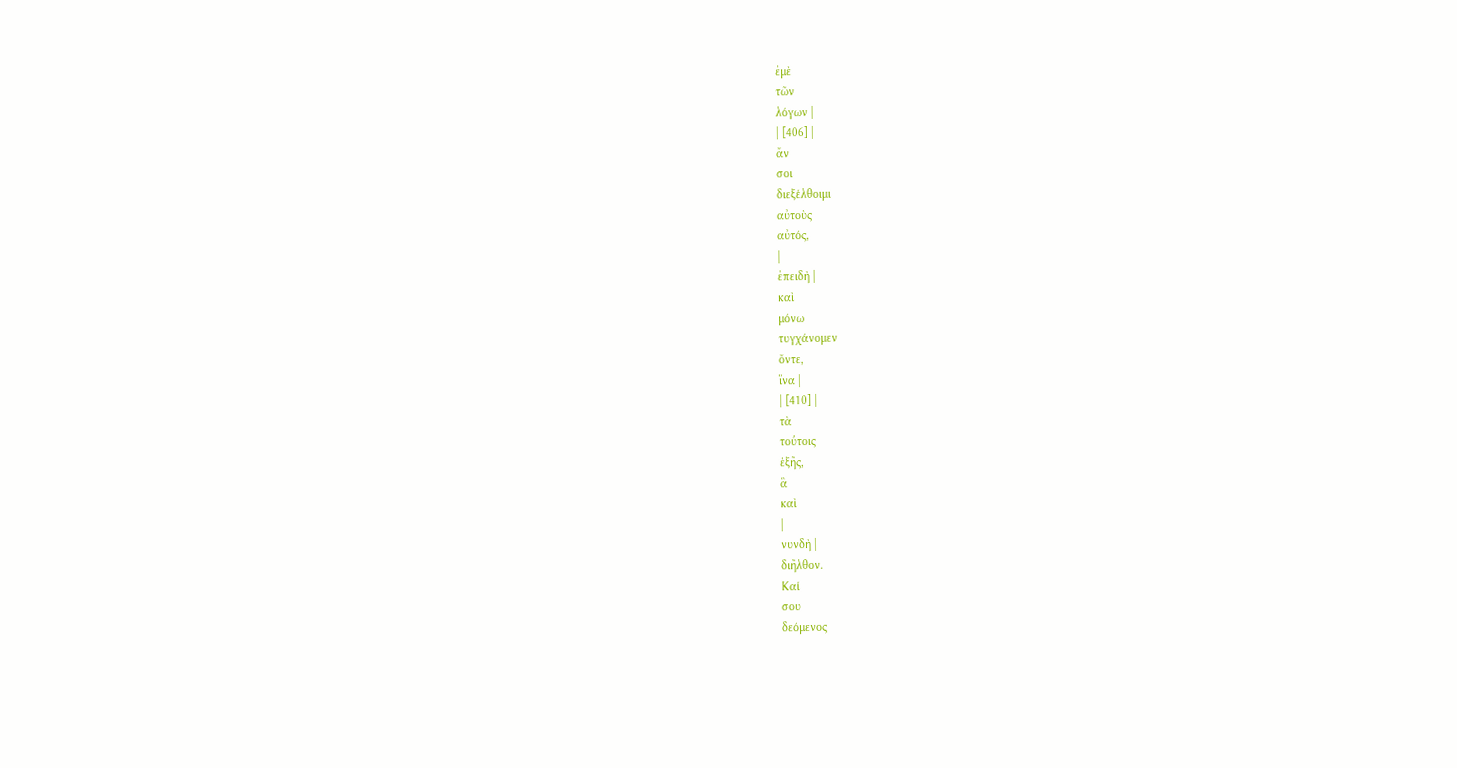ἐμὲ
τῶν
λόγων |
| [406] |
ἄν
σοι
διεξέλθοιμι
αὐτοὺς
αὐτός,
|
ἐπειδὴ |
καὶ
μόνω
τυγχάνομεν
ὄντε,
ἵνα |
| [410] |
τὰ
τούτοις
ἑξῆς,
ἃ
καὶ
|
νυνδὴ |
διῆλθον.
Καί
σου
δεόμενος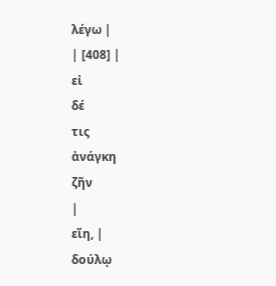λέγω |
| [408] |
εἰ
δέ
τις
ἀνάγκη
ζῆν
|
εἴη, |
δούλῳ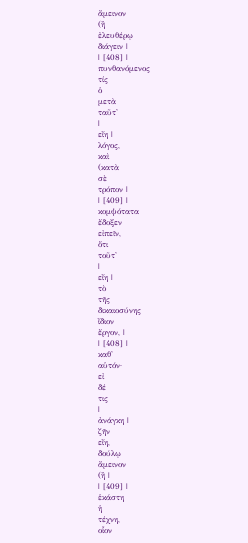ἄμεινον
(ἢ
ἐλευθέρῳ
διάγειν |
| [408] |
πυνθανόμενος
τίς
ὁ
μετὰ
ταῦτ'
|
εἴη |
λόγος,
καὶ
(κατὰ
σὲ
τρόπον |
| [409] |
κομψότατα
ἔδοξεν
εἰπεῖν,
ὅτι
τοῦτ'
|
εἴη |
τὸ
τῆς
δικαιοσύνης
ἴδιον
ἔργον, |
| [408] |
καθ'
αὑτόν·
εἰ
δέ
τις
|
ἀνάγκη |
ζῆν
εἴη,
δούλῳ
ἄμεινον
(ἢ |
| [409] |
ἑκάστη
ἡ
τέχνη,
οἷον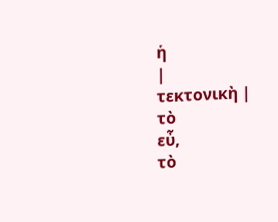ἡ
|
τεκτονικὴ |
τὸ
εὖ,
τὸ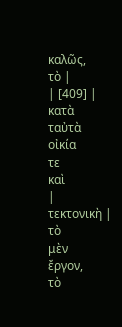καλῶς,
τὸ |
| [409] |
κατὰ
ταὐτὰ
οἰκία
τε
καὶ
|
τεκτονικὴ |
τὸ
μὲν
ἔργον,
τὸ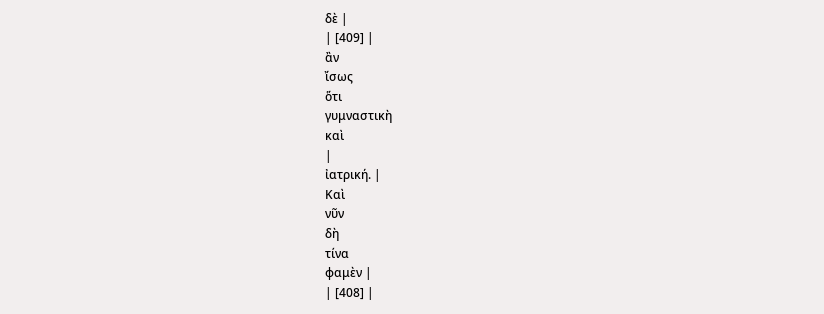δὲ |
| [409] |
ἂν
ἴσως
ὅτι
γυμναστικὴ
καὶ
|
ἰατρική. |
Καὶ
νῦν
δὴ
τίνα
φαμὲν |
| [408] |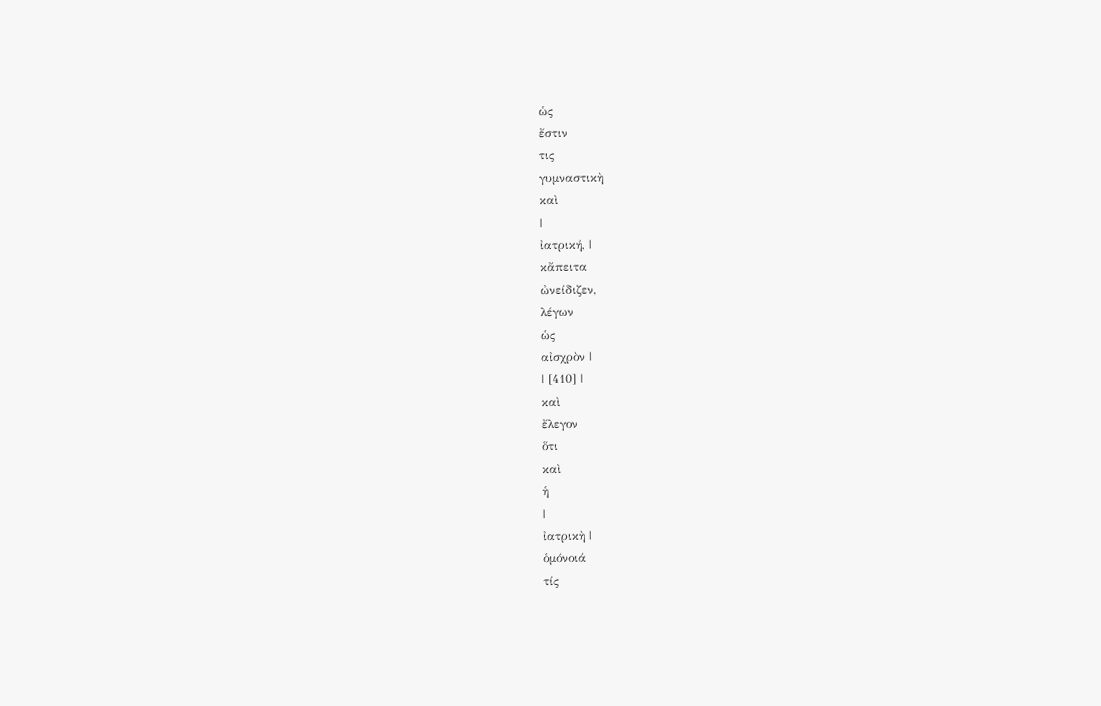ὡς
ἔστιν
τις
γυμναστικὴ
καὶ
|
ἰατρική, |
κἄπειτα
ὠνείδιζεν,
λέγων
ὡς
αἰσχρὸν |
| [410] |
καὶ
ἔλεγον
ὅτι
καὶ
ἡ
|
ἰατρικὴ |
ὁμόνοιά
τίς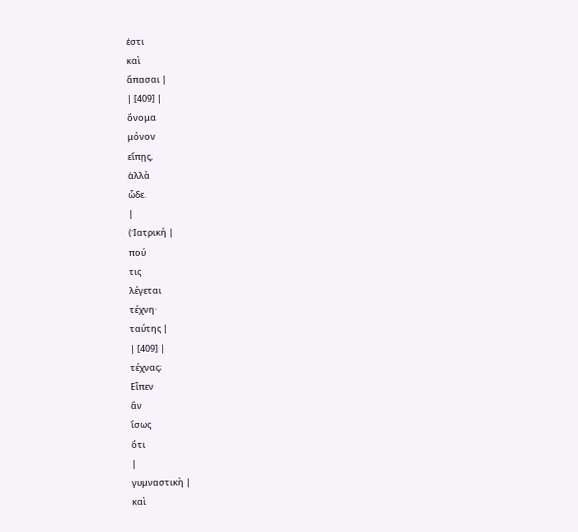ἐστι
καὶ
ἅπασαι |
| [409] |
ὄνομα
μόνον
εἴπῃς,
ἀλλὰ
ὧδε.
|
(Ἰατρική |
πού
τις
λέγεται
τέχνη·
ταύτης |
| [409] |
τέχνας;
Εἶπεν
ἂν
ἴσως
ὅτι
|
γυμναστικὴ |
καὶ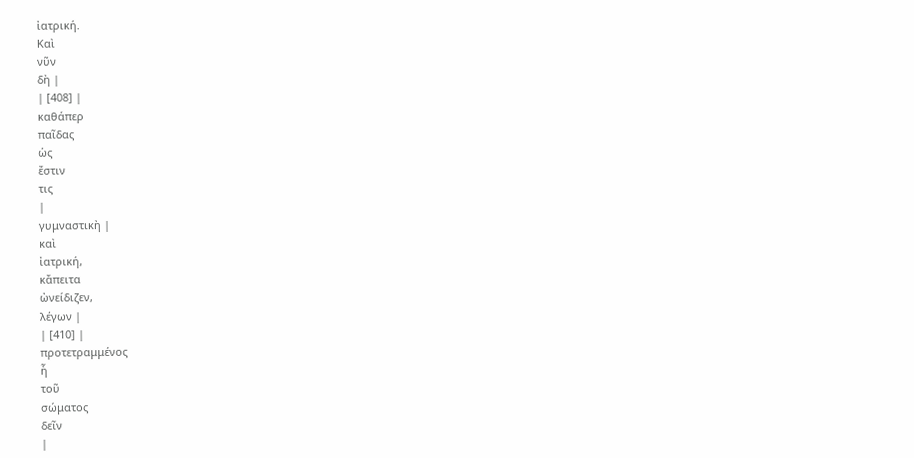ἰατρική.
Καὶ
νῦν
δὴ |
| [408] |
καθάπερ
παῖδας
ὡς
ἔστιν
τις
|
γυμναστικὴ |
καὶ
ἰατρική,
κἄπειτα
ὠνείδιζεν,
λέγων |
| [410] |
προτετραμμένος
ἦ
τοῦ
σώματος
δεῖν
|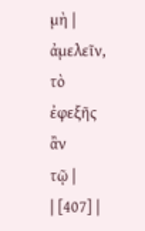μὴ |
ἀμελεῖν,
τὸ
ἐφεξῆς
ἂν
τῷ |
| [407] |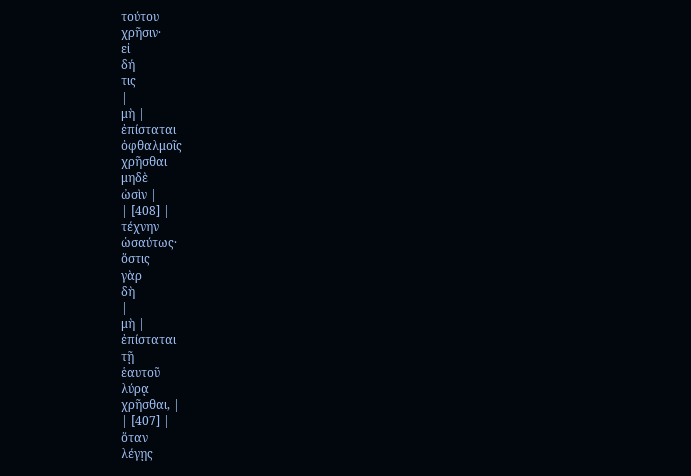τούτου
χρῆσιν·
εἰ
δή
τις
|
μὴ |
ἐπίσταται
ὀφθαλμοῖς
χρῆσθαι
μηδὲ
ὠσὶν |
| [408] |
τέχνην
ὡσαύτως·
ὅστις
γὰρ
δὴ
|
μὴ |
ἐπίσταται
τῇ
ἑαυτοῦ
λύρᾳ
χρῆσθαι, |
| [407] |
ὅταν
λέγῃς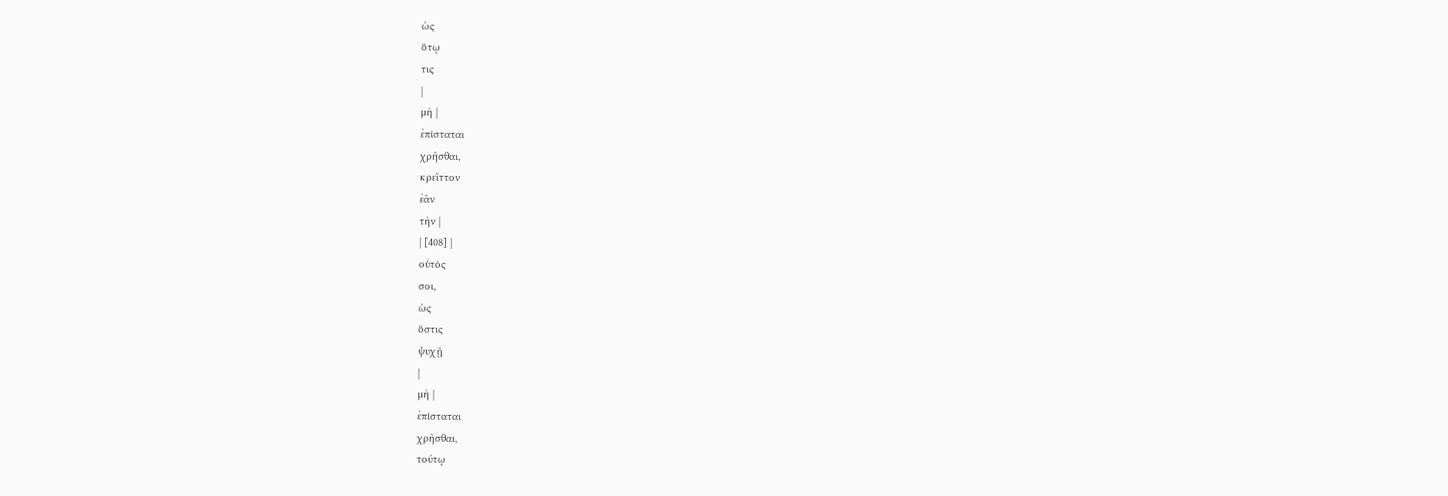ὡς
ὅτῳ
τις
|
μὴ |
ἐπίσταται
χρῆσθαι,
κρεῖττον
ἐᾶν
τὴν |
| [408] |
οὗτός
σοι,
ὡς
ὅστις
ψυχῇ
|
μὴ |
ἐπίσταται
χρῆσθαι,
τούτῳ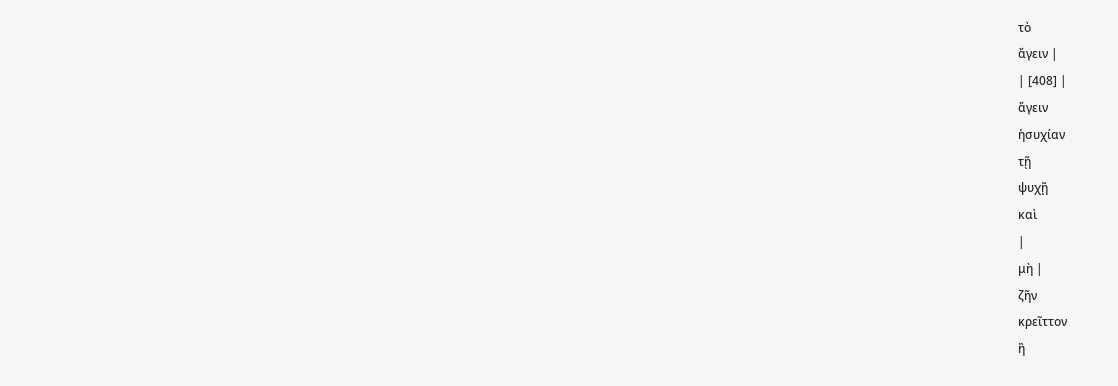τὸ
ἄγειν |
| [408] |
ἄγειν
ἡσυχίαν
τῇ
ψυχῇ
καὶ
|
μὴ |
ζῆν
κρεῖττον
ἢ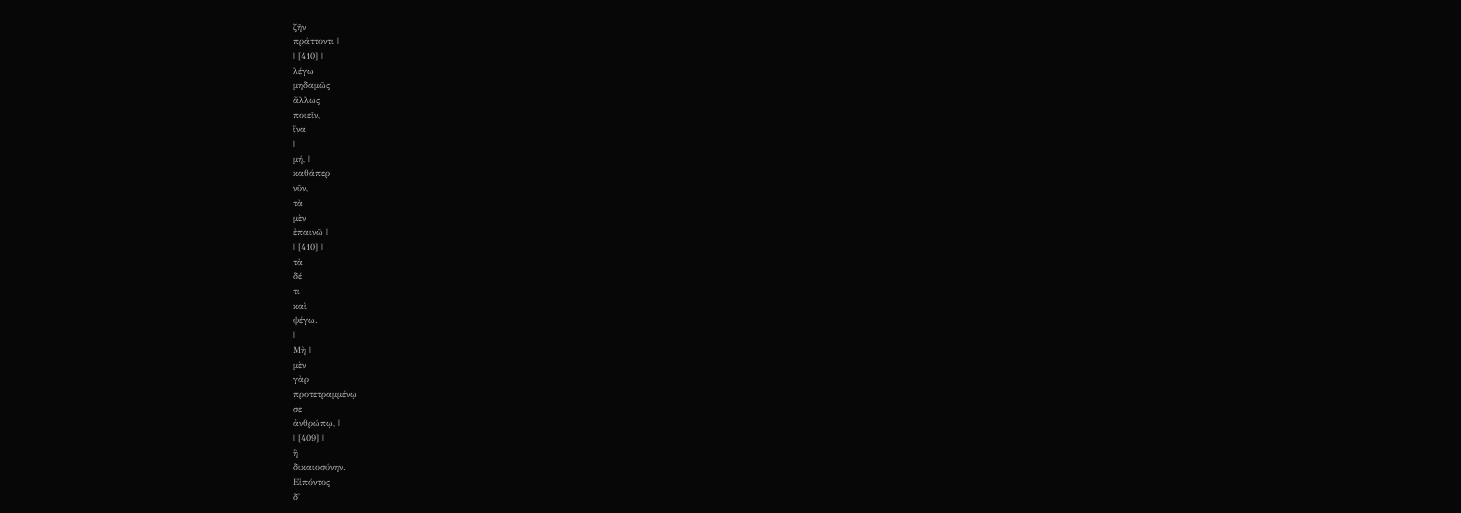ζῆν
πράττοντι |
| [410] |
λέγω
μηδαμῶς
ἄλλως
ποιεῖν,
ἵνα
|
μή, |
καθάπερ
νῦν,
τὰ
μὲν
ἐπαινῶ |
| [410] |
τὰ
δέ
τι
καὶ
ψέγω.
|
Μὴ |
μὲν
γὰρ
προτετραμμένῳ
σε
ἀνθρώπῳ, |
| [409] |
ἢ
δικαιοσύνην.
Εἰπόντος
δ'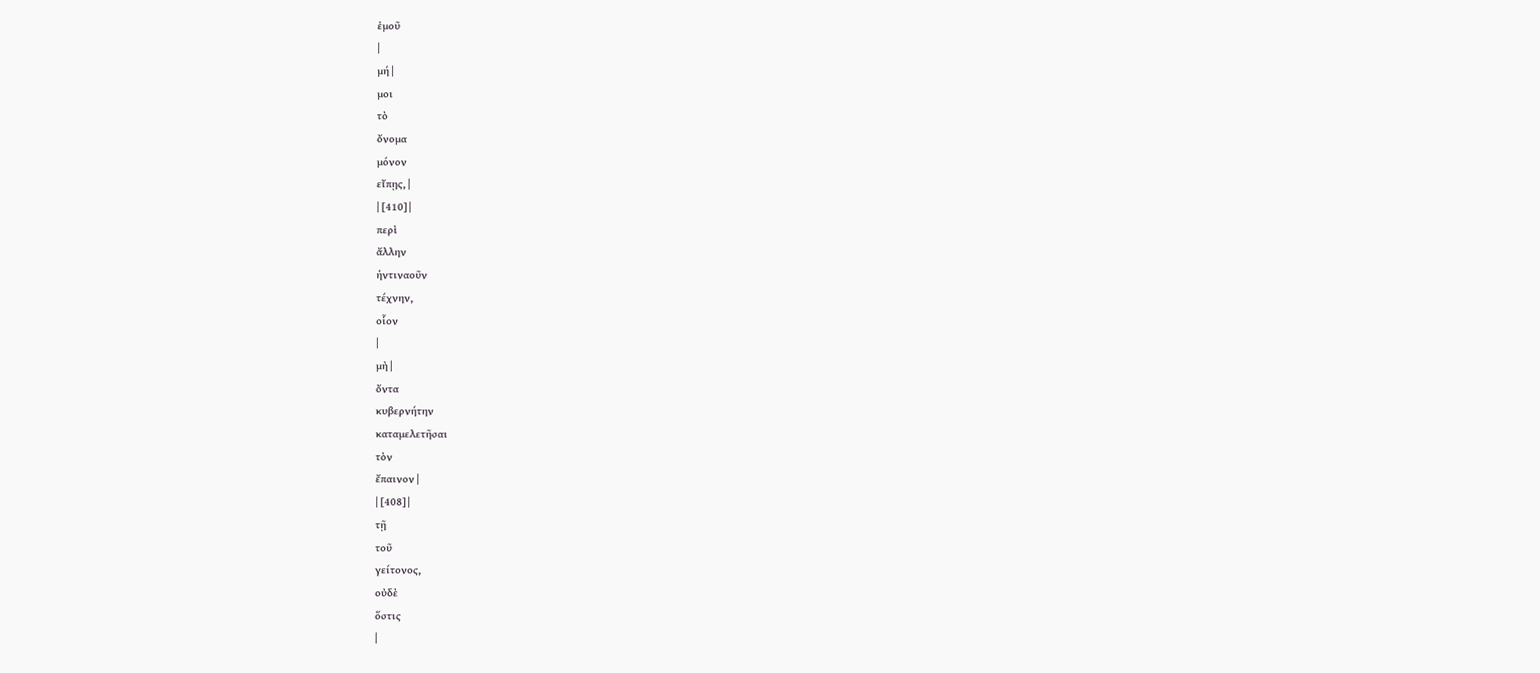ἐμοῦ
|
μή |
μοι
τὸ
ὄνομα
μόνον
εἴπῃς, |
| [410] |
περὶ
ἄλλην
ἡντιναοῦν
τέχνην,
οἷον
|
μὴ |
ὄντα
κυβερνήτην
καταμελετῆσαι
τὸν
ἔπαινον |
| [408] |
τῇ
τοῦ
γείτονος,
οὐδὲ
ὅστις
|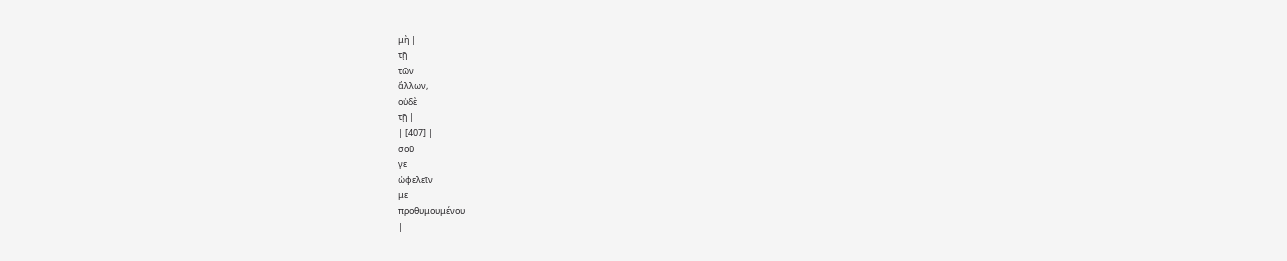μὴ |
τῇ
τῶν
ἄλλων,
οὐδὲ
τῇ |
| [407] |
σοῦ
γε
ὠφελεῖν
με
προθυμουμένου
|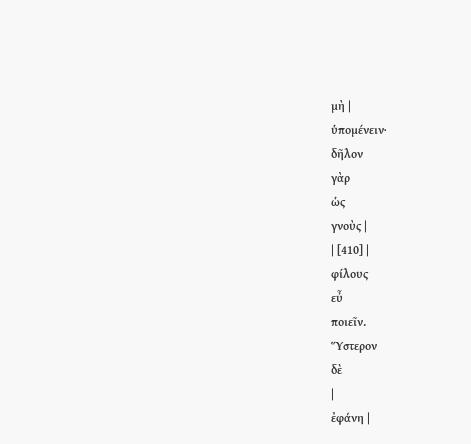μὴ |
ὑπομένειν·
δῆλον
γὰρ
ὡς
γνοὺς |
| [410] |
φίλους
εὖ
ποιεῖν.
Ὕστερον
δὲ
|
ἐφάνη |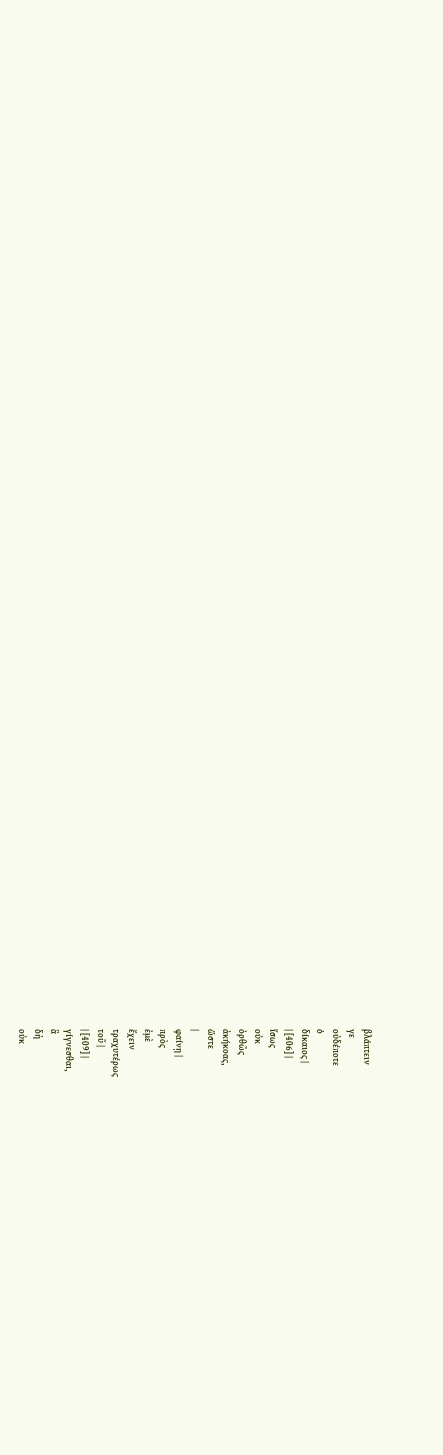βλάπτειν
γε
οὐδέποτε
ὁ
δίκαιος |
| [406] |
ἴσως
οὐκ
ὀρθῶς
ἀκήκοας,
ὥστε
|
φαίνῃ |
πρὸς
ἐμὲ
ἔχειν
τραχυτέρως
τοῦ |
| [409] |
γίγνεσθαι,
ἃ
δὴ
οὐκ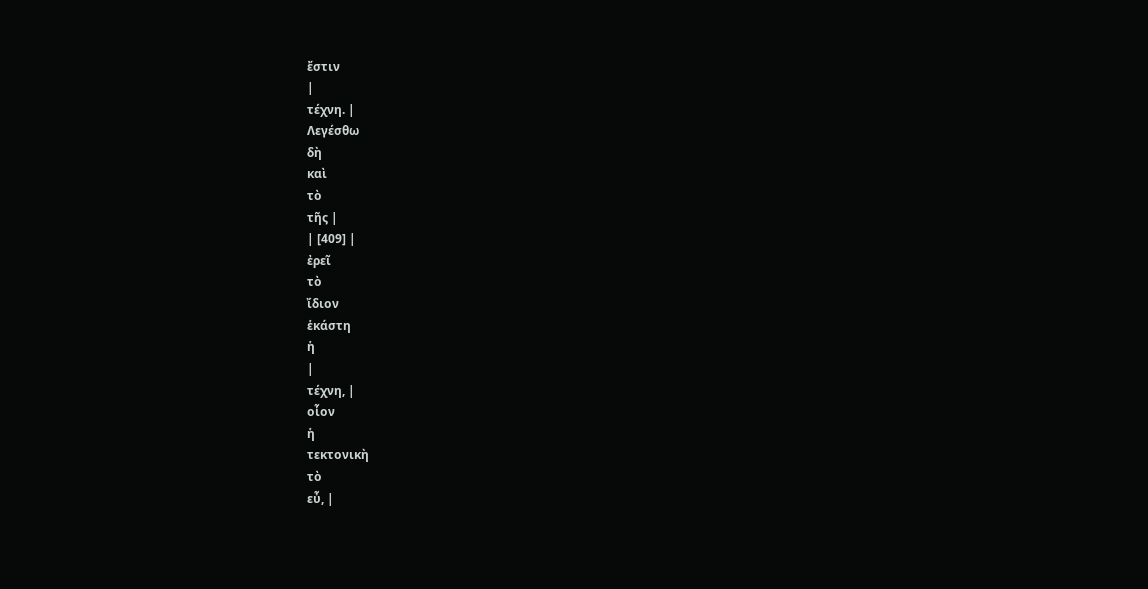ἔστιν
|
τέχνη. |
Λεγέσθω
δὴ
καὶ
τὸ
τῆς |
| [409] |
ἐρεῖ
τὸ
ἴδιον
ἑκάστη
ἡ
|
τέχνη, |
οἷον
ἡ
τεκτονικὴ
τὸ
εὖ, |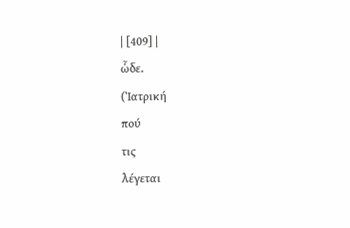| [409] |
ὧδε.
(Ἰατρική
πού
τις
λέγεται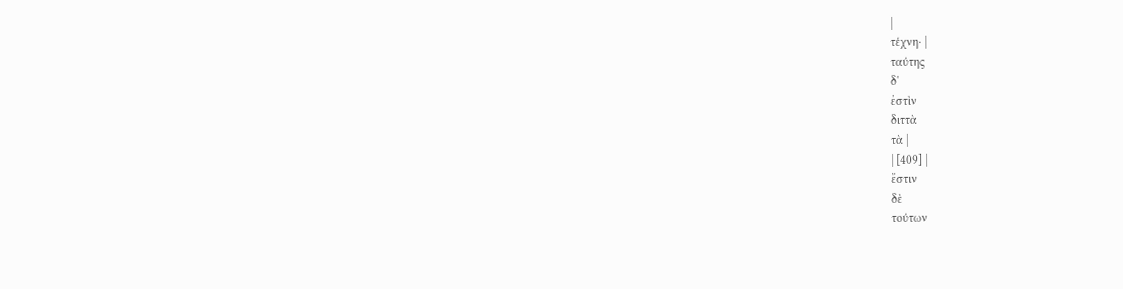|
τέχνη· |
ταύτης
δ'
ἐστὶν
διττὰ
τὰ |
| [409] |
ἔστιν
δὲ
τούτων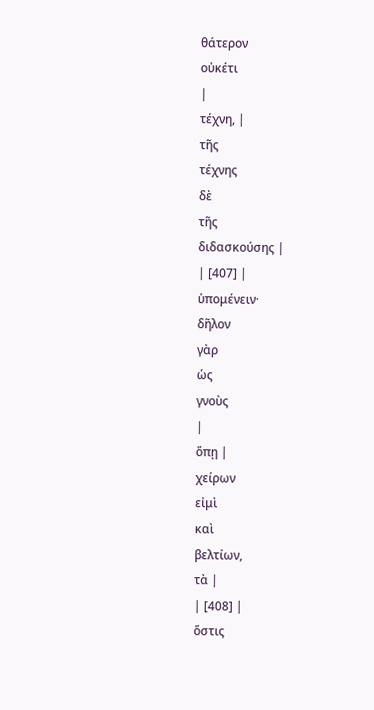θάτερον
οὐκέτι
|
τέχνη, |
τῆς
τέχνης
δὲ
τῆς
διδασκούσης |
| [407] |
ὑπομένειν·
δῆλον
γὰρ
ὡς
γνοὺς
|
ὅπῃ |
χείρων
εἰμὶ
καὶ
βελτίων,
τὰ |
| [408] |
ὅστις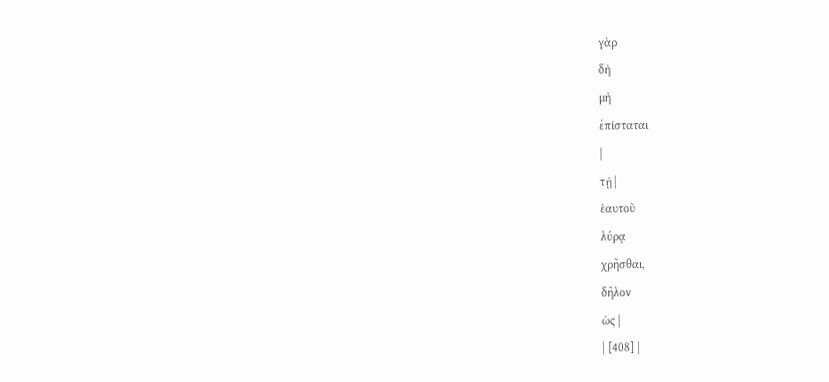γὰρ
δὴ
μὴ
ἐπίσταται
|
τῇ |
ἑαυτοῦ
λύρᾳ
χρῆσθαι,
δῆλον
ὡς |
| [408] |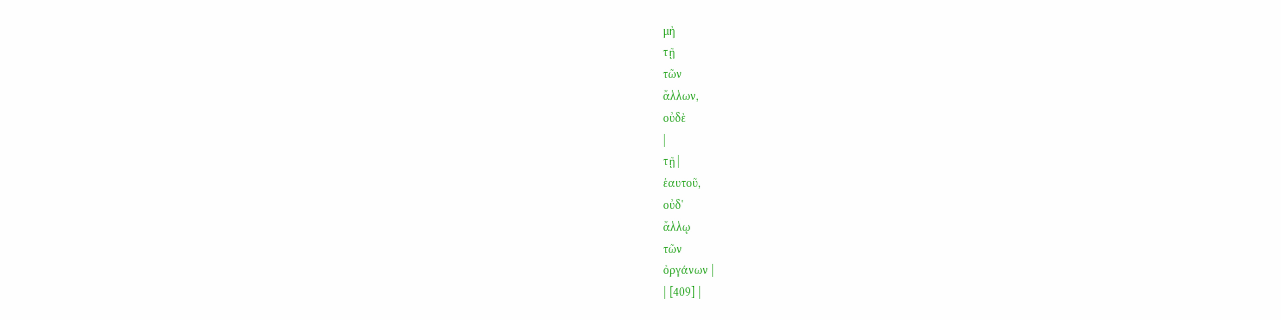μὴ
τῇ
τῶν
ἄλλων,
οὐδὲ
|
τῇ |
ἑαυτοῦ,
οὐδ'
ἄλλῳ
τῶν
ὀργάνων |
| [409] |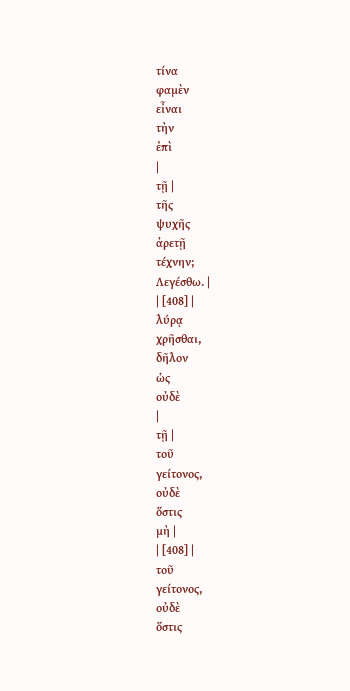τίνα
φαμὲν
εἶναι
τὴν
ἐπὶ
|
τῇ |
τῆς
ψυχῆς
ἀρετῇ
τέχνην;
Λεγέσθω. |
| [408] |
λύρᾳ
χρῆσθαι,
δῆλον
ὡς
οὐδὲ
|
τῇ |
τοῦ
γείτονος,
οὐδὲ
ὅστις
μὴ |
| [408] |
τοῦ
γείτονος,
οὐδὲ
ὅστις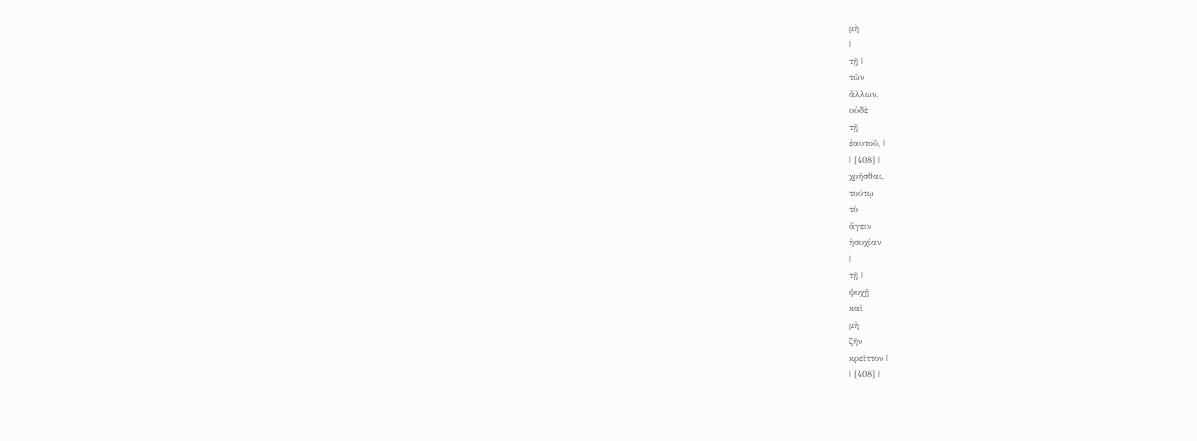μὴ
|
τῇ |
τῶν
ἄλλων,
οὐδὲ
τῇ
ἑαυτοῦ, |
| [408] |
χρῆσθαι,
τούτῳ
τὸ
ἄγειν
ἡσυχίαν
|
τῇ |
ψυχῇ
καὶ
μὴ
ζῆν
κρεῖττον |
| [408] |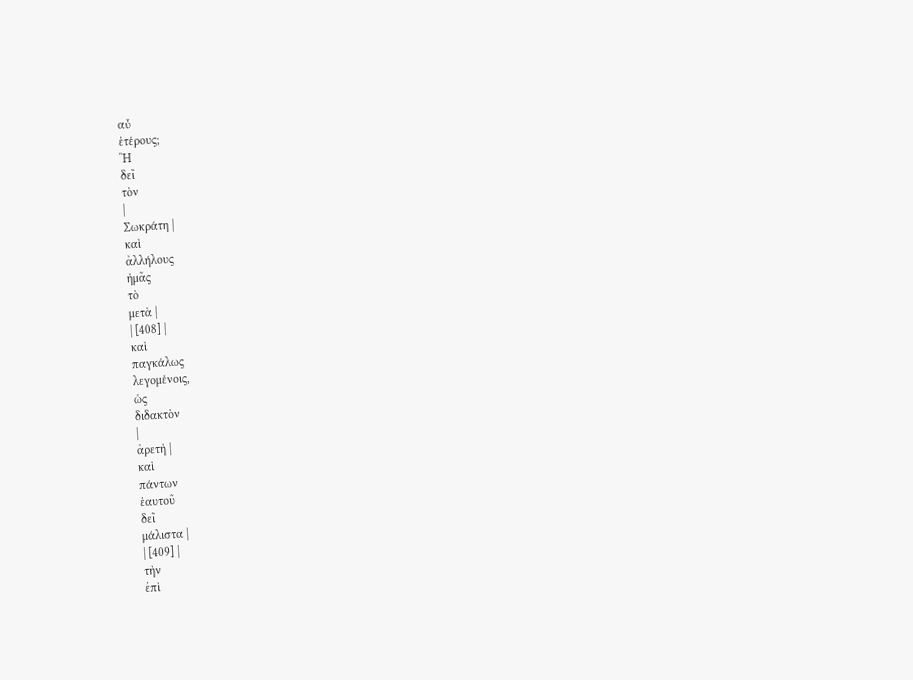αὖ
ἑτέρους;
Ἢ
δεῖ
τὸν
|
Σωκράτη |
καὶ
ἀλλήλους
ἡμᾶς
τὸ
μετὰ |
| [408] |
καὶ
παγκάλως
λεγομένοις,
ὡς
διδακτὸν
|
ἀρετὴ |
καὶ
πάντων
ἑαυτοῦ
δεῖ
μάλιστα |
| [409] |
τὴν
ἐπὶ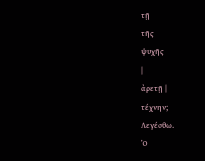τῇ
τῆς
ψυχῆς
|
ἀρετῇ |
τέχνην;
Λεγέσθω.
Ὁ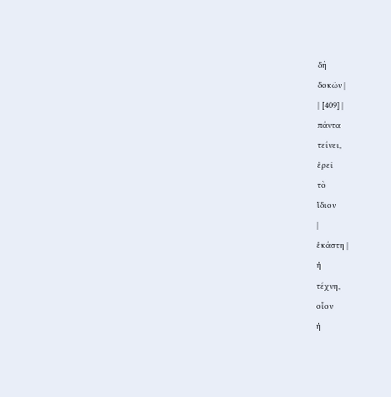δὴ
δοκῶν |
| [409] |
πάντα
τείνει,
ἐρεῖ
τὸ
ἴδιον
|
ἑκάστη |
ἡ
τέχνη,
οἷον
ἡ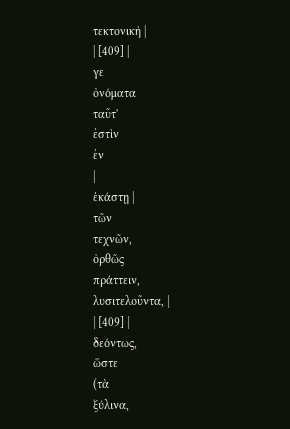τεκτονικὴ |
| [409] |
γε
ὀνόματα
ταῦτ'
ἐστὶν
ἐν
|
ἑκάστῃ |
τῶν
τεχνῶν,
ὀρθῶς
πράττειν,
λυσιτελοῦντα, |
| [409] |
δεόντως,
ὥστε
(τὰ
ξύλινα,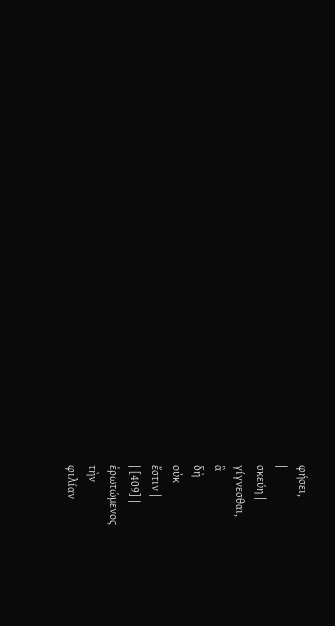φήσει,
|
σκεύη |
γίγνεσθαι,
ἃ
δὴ
οὐκ
ἔστιν |
| [409] |
ἐρωτώμενος
τὴν
φιλίαν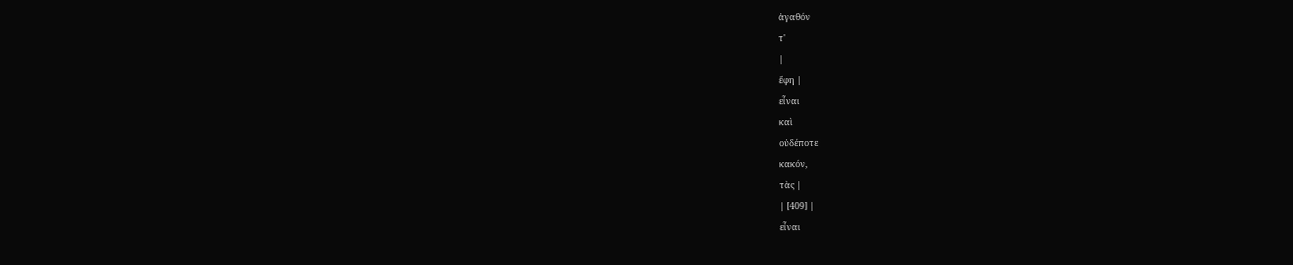ἀγαθόν
τ'
|
ἔφη |
εἶναι
καὶ
οὐδέποτε
κακόν,
τὰς |
| [409] |
εἶναι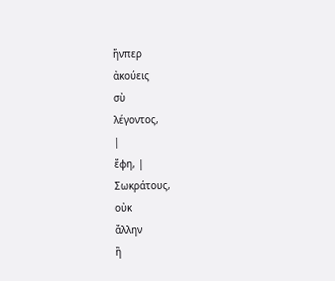ἥνπερ
ἀκούεις
σὺ
λέγοντος,
|
ἔφη, |
Σωκράτους,
οὐκ
ἄλλην
ἢ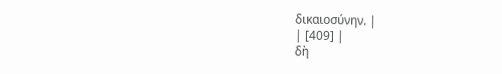δικαιοσύνην. |
| [409] |
δὴ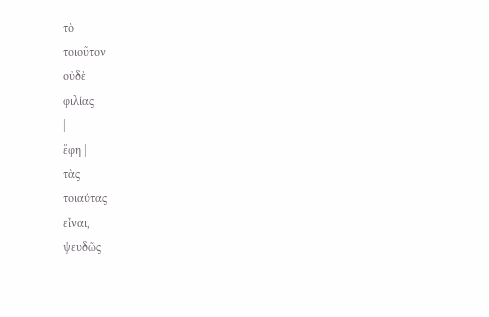τὸ
τοιοῦτον
οὐδὲ
φιλίας
|
ἔφη |
τὰς
τοιαύτας
εἶναι,
ψευδῶς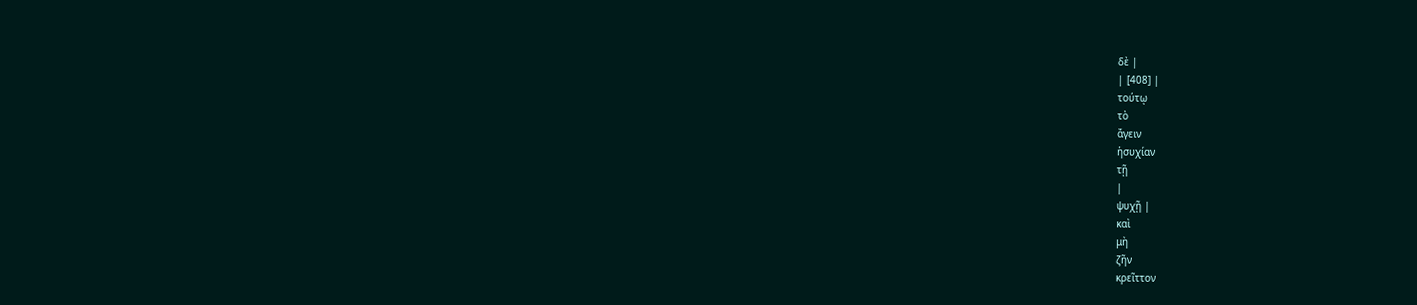δὲ |
| [408] |
τούτῳ
τὸ
ἄγειν
ἡσυχίαν
τῇ
|
ψυχῇ |
καὶ
μὴ
ζῆν
κρεῖττον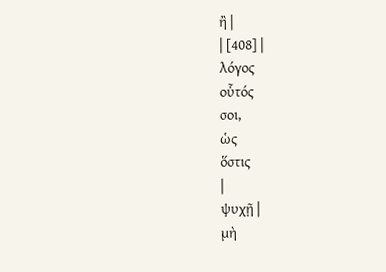ἢ |
| [408] |
λόγος
οὗτός
σοι,
ὡς
ὅστις
|
ψυχῇ |
μὴ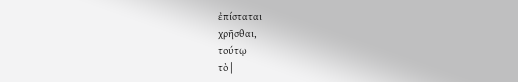ἐπίσταται
χρῆσθαι,
τούτῳ
τὸ |